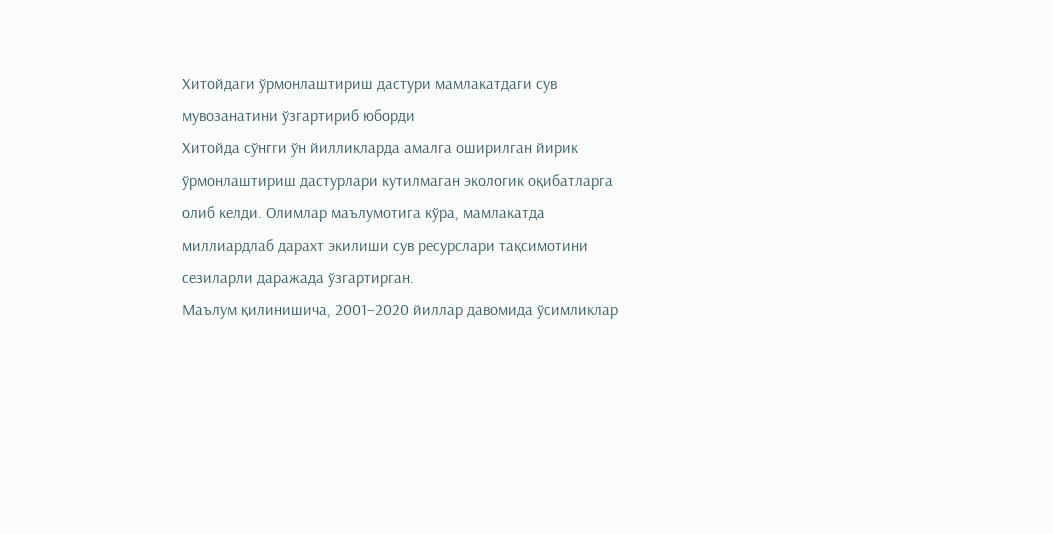Хитойдаги ўрмонлаштириш дастури мамлакатдаги сув мувозанатини ўзгартириб юборди
Хитойда сўнгги ўн йилликларда амалга оширилган йирик ўрмонлаштириш дастурлари кутилмаган экологик оқибатларга олиб келди. Олимлар маълумотига кўра, мамлакатда миллиардлаб дарахт экилиши сув ресурслари тақсимотини сезиларли даражада ўзгартирган.
Маълум қилинишича, 2001–2020 йиллар давомида ўсимликлар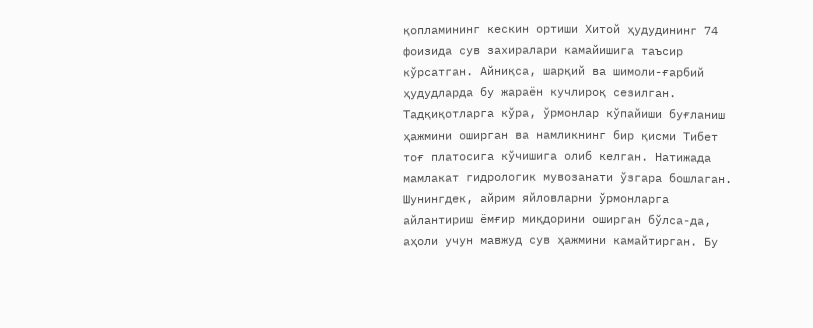қопламининг кескин ортиши Хитой ҳудудининг 74 фоизида сув захиралари камайишига таъсир кўрсатган. Айниқса, шарқий ва шимоли-ғарбий ҳудудларда бу жараён кучлироқ сезилган.
Тадқиқотларга кўра, ўрмонлар кўпайиши буғланиш ҳажмини оширган ва намликнинг бир қисми Тибет тоғ платосига кўчишига олиб келган. Натижада мамлакат гидрологик мувозанати ўзгара бошлаган.
Шунингдек, айрим яйловларни ўрмонларга айлантириш ёмғир миқдорини оширган бўлса-да, аҳоли учун мавжуд сув ҳажмини камайтирган. Бу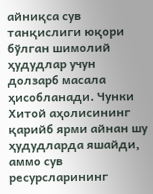айниқса сув танқислиги юқори бўлган шимолий ҳудудлар учун долзарб масала ҳисобланади. Чунки Хитой аҳолисининг қарийб ярми айнан шу ҳудудларда яшайди, аммо сув ресурсларининг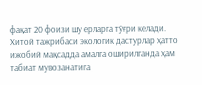фақат 20 фоизи шу ерларга тўғри келади.
Хитой тажрибаси экологик дастурлар ҳатто ижобий мақсадда амалга оширилганда ҳам табиат мувозанатига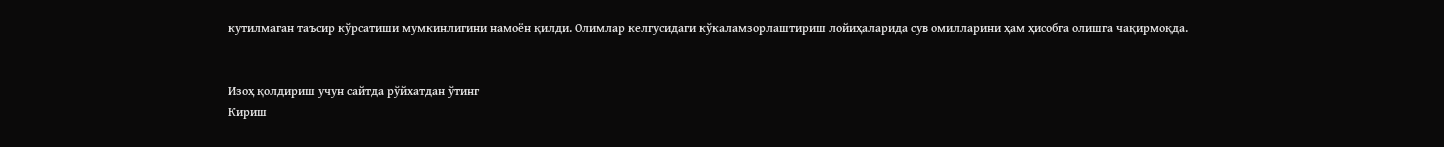кутилмаган таъсир кўрсатиши мумкинлигини намоён қилди. Олимлар келгусидаги кўкаламзорлаштириш лойиҳаларида сув омилларини ҳам ҳисобга олишга чақирмоқда.


Изоҳ қолдириш учун сайтда рўйхатдан ўтинг
Кириш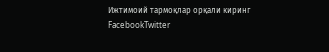Ижтимоий тармоқлар орқали киринг
FacebookTwitter